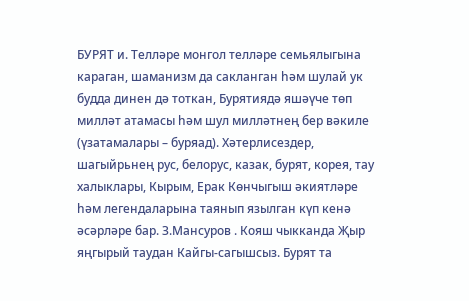БУРЯТ и. Телләре монгол телләре семьялыгына караган, шаманизм да сакланган һәм шулай ук будда динен дә тоткан, Бурятиядә яшәүче төп милләт атамасы һәм шул милләтнең бер вәкиле (үзатамалары – буряад). Хәтерлисездер, шагыйрьнең рус, белорус, казак, бурят, корея, тау халыклары, Кырым, Ерак Көнчыгыш әкиятләре һәм легендаларына таянып язылган күп кенә әсәрләре бар. З.Мансуров . Кояш чыкканда Җыр яңгырый таудан Кайгы-сагышсыз. Бурят та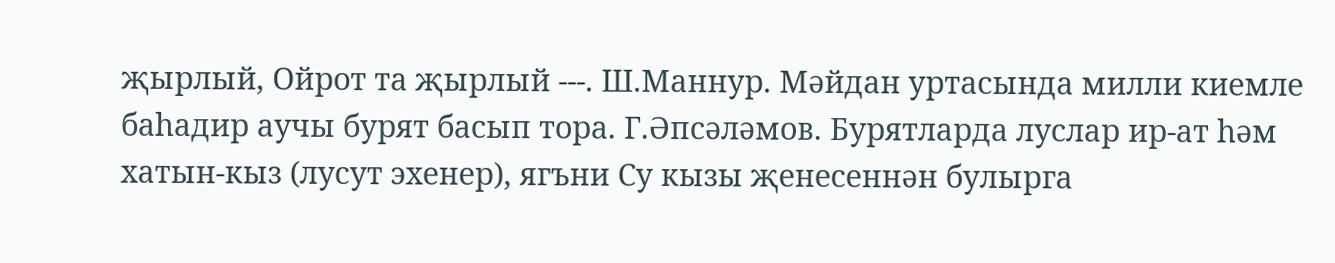җырлый, Ойрот та җырлый ---. Ш.Маннур. Мәйдан уртасында милли киемле баһадир аучы бурят басып тора. Г.Әпсәләмов. Бурятларда луслар ир-ат һәм хатын-кыз (лусут эхенер), ягъни Су кызы җенесеннән булырга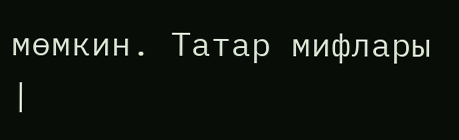мөмкин. Татар мифлары |